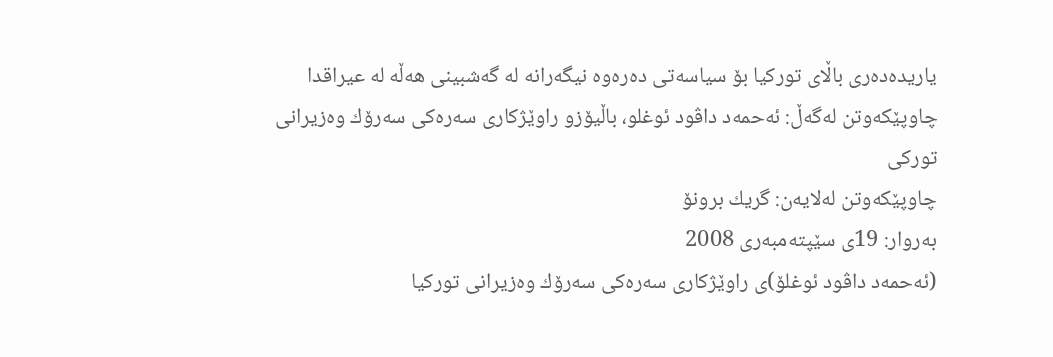یاریده‌ده‌ری باڵای توركیا بۆ سیاسه‌تی ده‌ره‌وه‌ نیگه‌رانه‌ له‌ گه‌شبینی هه‌ڵه‌ له‌ عیراقدا
چاوپێكه‌وتن له‌گه‌ڵ: ئه‌حمه‌د داڤود ئوغلو، باڵیۆزو راوێژكاری سه‌ره‌كی سه‌رۆك وه‌زیرانی توركی
چاوپێكه‌وتن له‌لایه‌ن: گریك برونۆ
به‌روار: 19ی سێپته‌مبه‌ری 2008
(ئه‌حمه‌د داڤود ئوغلۆ)ی راوێژكاری سه‌ره‌كی سه‌رۆك وه‌زیرانی توركیا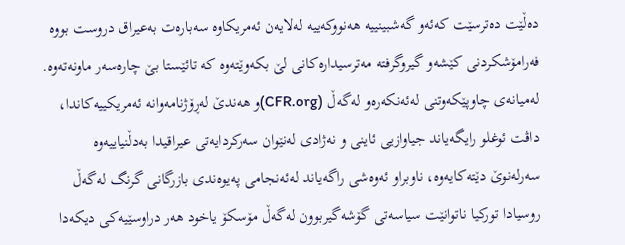ده‌ڵێت ده‌ترسێت كه‌ئه‌و گه‌شبینییه‌ هه‌نووكه‌ییه‌ له‌لایه‌ن ئه‌مریكاوه‌ سه‌باره‌ت به‌عیراق دروست بووه‌ فه‌رامۆشكردنی كێشه‌و گیروگرفته‌ مه‌ترسیداره‌كانی لێ بكه‌وێته‌وه‌ كه‌ تائێستا بێ چاره‌سه‌ر ماونه‌ته‌وه‌.
له‌میانه‌ی چاوپێكه‌وتنی له‌ئه‌نكه‌ره‌و له‌گه‌ڵ (CFR.org)و هه‌ندێ له‌ڕۆژنامه‌وانه‌ ئه‌مریكییه‌كاندا، داڤت ئوغلو رایگه‌یاند جیاوازیی ئاینی و نه‌ژادی له‌نێوان سه‌ركردایه‌تی عیراقیدا به‌دڵنیاییه‌وه‌ سه‌رله‌نوێ دێته‌كایه‌وه‌، ناوبراو ئه‌وه‌شی راگه‌یاند له‌ئه‌نجامی په‌یوه‌ندی بازرگانی گرنگ له‌گه‌ڵ روسیادا توركیا ناتوانێت سیاسه‌تی گۆشه‌گیربوون له‌گه‌ڵ مۆسكۆ یاخود هه‌ر دراوسێیه‌كی دیكه‌دا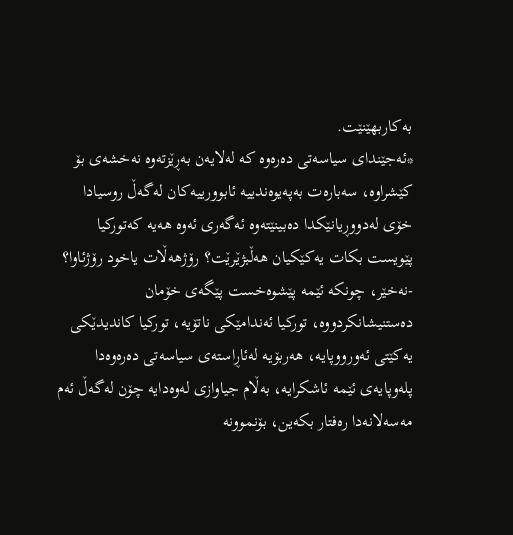به‌كاربهێنێت.
*ئه‌جێندای سیاسه‌تی ده‌ره‌وه‌ كه‌ له‌لایه‌ن به‌ڕێزته‌وه‌ نه‌خشه‌ی بۆ كێشراوه‌، سه‌باره‌ت به‌په‌یوه‌ندییه‌ ئابوورییه‌كان له‌گه‌ڵ روسیادا خۆی له‌دووڕیانێكدا ده‌بینێته‌وه‌ ئه‌گه‌ری ئه‌وه‌ هه‌یه‌ كه‌توركیا پێویست بكات یه‌كێكیان هه‌ڵبژێرێت؟ رۆژهه‌ڵات یاخود رۆژئاوا؟
-نه‌خێر، چونكه‌ ئێمه‌ پێشوه‌خست پێگه‌ی خۆمان ده‌ستنیشانكردووه‌، توركیا ئه‌ندامێكی ناتۆیه‌، توركیا كاندیدێكی یه‌كێتی ئه‌ورووپایه‌، هه‌ربۆیه‌ له‌ئاڕاسته‌ی سیاسه‌تی ده‌ره‌وه‌دا پله‌وپایه‌ی ئێمه‌ ئاشكرایه‌، به‌ڵام جیاوازی له‌وه‌دایه‌ چۆن له‌گه‌ڵ ئه‌م مه‌سه‌لانه‌دا ره‌فتار بكه‌ین، بۆنموونه‌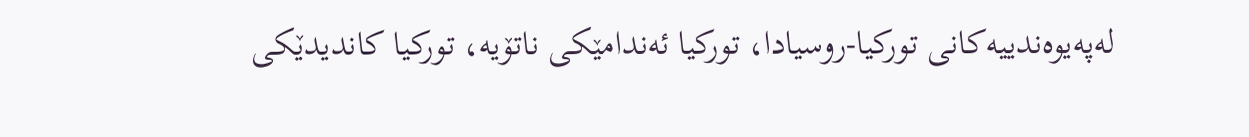له‌په‌یوه‌ندییه‌كانی توركیا-روسیادا، توركیا ئه‌ندامێكی ناتۆیه‌، توركیا كاندیدێكی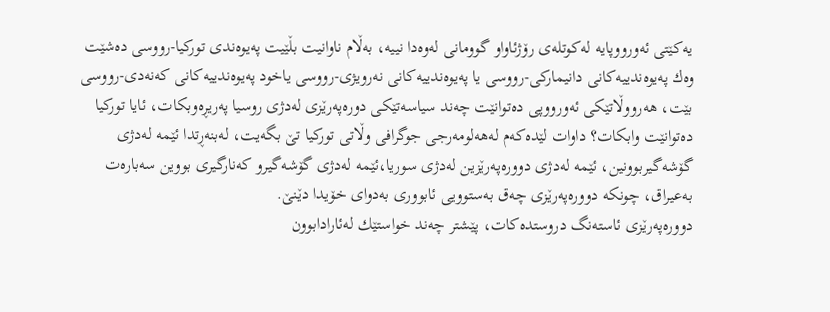یه‌كێتی ئه‌ورووپایه‌ له‌كوتله‌ی رۆژئاواو گوومانی له‌وه‌دا نییه‌، به‌ڵام ناوانیت بڵێیت په‌یوه‌ندی توركیا-رووسی ده‌شێت وه‌ك په‌یوه‌ندییه‌كانی دانیماركی-رووسی یا په‌یوه‌ندییه‌كانی نه‌رویژی-رووسی یاخود په‌یوه‌ندییه‌كانی كه‌نه‌دی-رووسی بێت، هه‌رووڵاتێكی ئه‌ورووپی ده‌توانێت چه‌ند سیاسه‌تێكی دوره‌په‌رێزی له‌دژی روسیا په‌ریڕه‌وبكات، ئایا توركیا ده‌توانێت وابكات؟ داوات لێده‌كه‌م له‌هه‌لومه‌رجی جوگرافی وڵاتی توركیا تێ بگه‌یت، له‌بنه‌ڕ‌تدا ئێمه‌ له‌دژی گۆشه‌گیربوونین، ئێمه‌ له‌دژی دووره‌په‌رێزین له‌دژی سوریا،ئێمه‌ له‌دژی گۆشه‌گیرو كه‌نارگیری بووین سه‌باره‌ت به‌عیراق، چونكه‌ دووره‌په‌رێزی چه‌ق به‌ستوویی ئابووری به‌دوای خۆیدا دێنێ.
دووره‌په‌رێزی ئاسته‌نگ دروستده‌كات، پێشتر چه‌ند خواستێك له‌ئارادابوون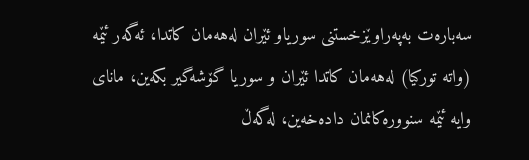سه‌باره‌ت به‌په‌راوێزخستنی سوریاو ئێران له‌هه‌مان كاتدا، ئه‌گه‌ر ئێمه‌ (واته‌ توركیا) له‌هه‌مان كاتدا ئێران و سوریا گۆشه‌گیر بكه‌ین، مانای وایه‌ ئێمه‌ سنووره‌كانمان داده‌خه‌ین، له‌گه‌ڵ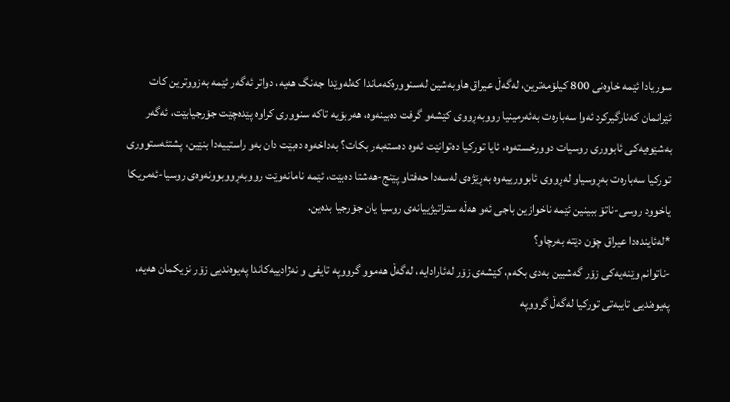سوریادا ئێمه‌ خاوه‌نی 800 كیلۆمه‌ترین، له‌گه‌ڵ عیراق هاوبه‌شین له‌سنووره‌كه‌ماندا كه‌له‌وێدا جه‌نگ هه‌یه‌، دواتر ئه‌گه‌ر ئێمه‌ به‌زووترین كات ئێرانمان كه‌نارگیركرد ئه‌وا سه‌باره‌ت به‌ئه‌رمینیا رووبه‌ڕووی كێشه‌و گرفت ده‌بینه‌وه‌، هه‌ربۆیه‌ تاكه‌ سنووری كراوه‌ پێده‌چێت جۆرجیابێت، ئه‌گه‌ر به‌شێوه‌یه‌كی ئابووری روسیات دوورخسته‌وه‌، ئایا توركیا ده‌توانێت ئه‌وه‌ ده‌سته‌به‌ر بكات؟ به‌داخه‌وه‌ ده‌بێت دان به‌و راستییه‌دا بنێین، پشتئه‌ستووری توركیا سه‌باره‌ت به‌ڕوسیاو له‌ڕووی ئابوورییه‌وه‌ به‌ڕێژه‌ی له‌سه‌دا حه‌فتاو پێنج-هه‌شتا ده‌بێت، ئێمه‌ نامانه‌وێت رووبه‌ڕووبوونه‌وه‌ی روسیا-ئه‌مریكا یاخوود روسی-ناتۆ ببینین ئێمه‌ ناخوازین باجی ئه‌و هه‌ڵه‌ ستراتیژییانه‌ی روسیا یان جۆرجیا بده‌ین.
*له‌ئاینده‌دا عیراق چۆن دێته‌ به‌رچاو؟
-ناتوانم وێنه‌یه‌كی زۆر گه‌شبین به‌دی بكه‌م، كێشه‌ی زۆر له‌ئارادایه‌، له‌گه‌ڵ هه‌موو گرووپه‌ تایفی و نه‌ژادییه‌كاندا په‌یوه‌ندیی زۆر نزیكمان هه‌یه‌، په‌یوه‌ندیی تایبه‌تی توركیا له‌گه‌ڵ گرووپه‌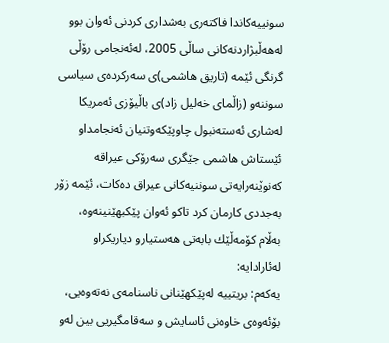سونییه‌كاندا فاكته‌ری به‌شداری كردنی ئه‌وان بوو له‌هه‌ڵبژاردنه‌كانی ساڵی 2005، له‌ئه‌نجامی رۆڵی گرنگی ئێمه‌ (تاریق هاشمی)ی سه‌ركرده‌ی سیاسی سوننه‌و (زاڵمای خه‌لیل زاد)ی باڵیۆزی ئه‌مریكا له‌شاری ئه‌سته‌نبول چاوپێكه‌وتنیان ئه‌نجامداو ئێستاش هاشمی جێگری سه‌رۆكی عیراقه‌ كه‌نوێنه‌رایه‌تی سوننیه‌كانی عیراق ده‌كات، ئێمه‌ زۆر به‌جددی كارمان كرد تاكو ئه‌وان پێكبهێنینه‌وه‌، به‌ڵام كۆمه‌ڵێك بابه‌تی هه‌ستیارو دیاریكراو له‌ئارادایه‌:
یه‌كه‌م: بریتییه‌ له‌پێكهێنانی ناسنامه‌ی نه‌ته‌وه‌یی، بۆئه‌وه‌ی خاوه‌نی ئاسایش و سه‌قامگیریی بین له‌و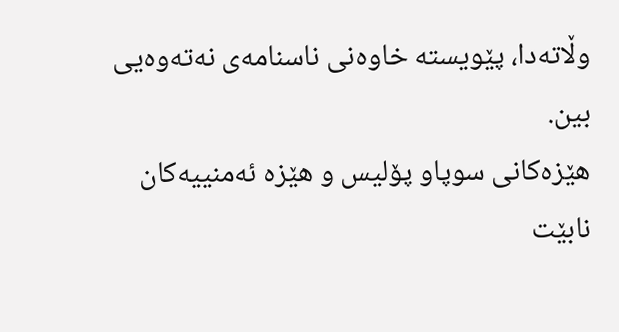وڵاته‌دا، پێویسته‌ خاوه‌نی ناسنامه‌ی نه‌ته‌وه‌یی بین.
هێزه‌كانی سوپاو پۆلیس و هێزه‌ ئه‌منییه‌كان نابێت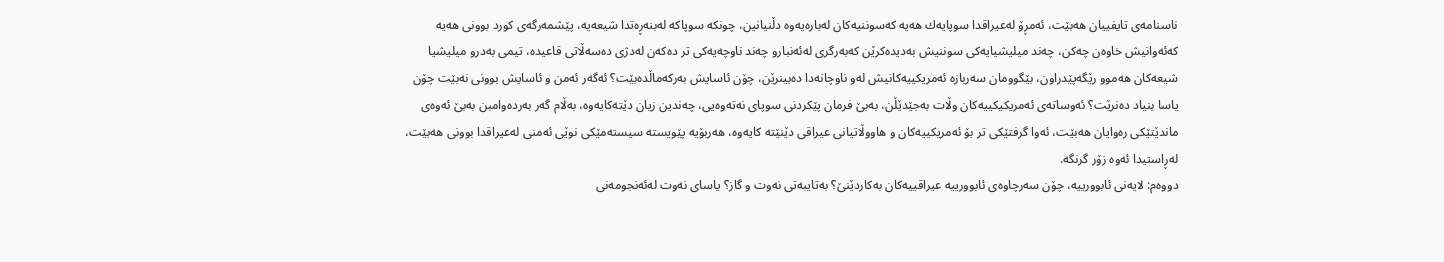ناسنامه‌ی تایفییان هه‌بێت، ئه‌مڕۆ له‌عیراقدا سوپایه‌ك هه‌یه‌ كه‌سوننیه‌كان له‌باره‌یه‌وه‌ دڵنیانین، چونكه‌ سوپاكه‌ له‌بنه‌ڕه‌تدا شیعه‌یه‌، پێشمه‌رگه‌ی كورد بوونی هه‌یه‌ كه‌ئه‌وانیش خاوه‌ن چه‌كن، چه‌ند میلیشیایه‌كی سوننیش به‌دیده‌كرێن كه‌به‌رگری له‌ئه‌نبارو چه‌ند ناوچه‌یه‌كی تر ده‌كه‌ن له‌دژی ده‌سه‌ڵاتی قاعیده‌، تیمی به‌درو میلیشیا شیعه‌كان هه‌موو رێگه‌پێدراون، بێگوومان سه‌ربازه‌ ئه‌مریكییه‌كانیش له‌و ناوچانه‌دا ده‌بینرێن، چۆن ئاسایش به‌ركه‌ماڵده‌بێت؟ ئه‌گه‌ر ئه‌من و ئاسایش بوونی نه‌بێت چۆن یاسا بنیاد ده‌نرێت؟ ئه‌وساته‌ی ئه‌مریكیكییه‌كان وڵات به‌جێدێڵن، به‌بێ فرمان پێكردنی سوپای نه‌ته‌وه‌یی، چه‌ندین زیان دێته‌كایه‌وه‌، به‌ڵام گه‌ر به‌رده‌وامبن به‌بێ ئه‌وه‌ی ماندێتێكی ره‌وایان هه‌بێت، ئه‌وا گرفتێكی تر بۆ ئه‌مریكییه‌كان و هاووڵاتیانی عیراقی دێنێته‌ كایه‌وه‌، هه‌ربۆیه‌ پێویسته‌ سیسته‌مێكی نوێی ئه‌منی له‌عیراقدا بوونی هه‌بێت، له‌ڕاستیدا ئه‌وه‌ زۆر گرنگه‌.
دووه‌م: لایه‌نی ئابوورییه‌، چۆن سه‌رچاوه‌ی ئابوورییه‌ عیراقییه‌كان به‌كاردێنێ؟ به‌تایبه‌تی نه‌وت و گاز؟ یاسای نه‌وت له‌ئه‌نجومه‌نی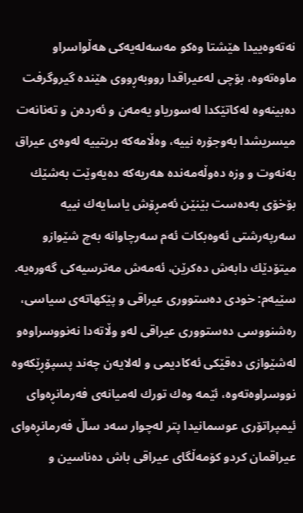نه‌ته‌وه‌ییدا هێشتا وه‌كو مه‌سه‌له‌یه‌كی هه‌ڵواسراو ماوه‌ته‌وه‌، بۆچی له‌عیراقدا رووبه‌ڕووی هێنده‌ گیروگرفت ده‌بینه‌وه‌ له‌كاتێكدا له‌سوریاو یه‌مه‌ن و ئه‌رده‌ن و ته‌نانه‌ت میسریشدا به‌وجۆره‌ نییه‌، وه‌ڵامه‌كه‌ بریتییه‌ له‌وه‌ی عیراق به‌نه‌وت و وزه‌ ده‌وڵه‌مه‌نده‌ هه‌ریه‌كه‌ ده‌یه‌وێت به‌شێك بۆخۆی به‌ده‌ست بێنێن ئه‌مڕۆش یاسایه‌ك نییه‌ سه‌رپه‌رشتی ئه‌وه‌بكات ئه‌م سه‌رچاوانه‌ به‌چ شێوازو میتۆدێك دابه‌ش ده‌كرێن، ئه‌مه‌ش مه‌ترسیه‌كی گه‌وره‌یه‌.
سێیه‌م: خودی ده‌ستووری عیراقی و پێكهاته‌ی سیاسی، ره‌شنووسی ده‌ستووری عیراقی له‌و وڵاته‌دا نه‌نووسراوه‌و له‌شێوازی ده‌قێكی ئه‌كادیمی و له‌لایه‌ن چه‌ند پسپۆڕێكه‌وه‌ نووسراوه‌ته‌وه‌، ئێمه‌ وه‌ك تورك له‌میانه‌ی فه‌رمانڕه‌وای ئیمپراتۆری عوسمانیدا پتر له‌چوار سه‌د ساڵ فه‌رمانڕه‌وای عیراقمان كردو كۆمه‌ڵگای عیراقی باش ده‌ناسین و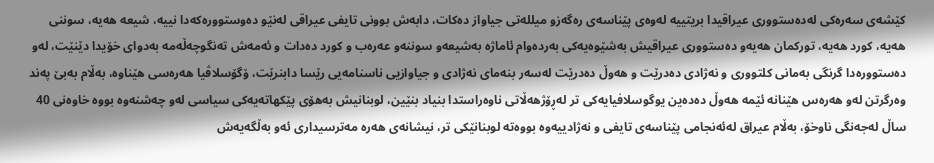كێشه‌ی سه‌ره‌كی له‌ده‌ستووری عیراقیدا بریتییه‌ له‌وه‌ی پێناسه‌ی ره‌گه‌زو میلله‌تی جیاواز ده‌كات، دابه‌ش بوونی تایفی عیراقی له‌نێو ده‌وستووره‌كه‌دا نییه‌، شیعه‌ هه‌یه‌، سوننی هه‌یه‌، كورد هه‌یه‌، توركمان هه‌یه‌و ده‌ستووری عیراقیش به‌شێوه‌یه‌كی به‌رده‌وام ئاماژه‌ به‌شیعه‌و سوننه‌و عه‌ره‌ب و كورد ده‌دات و ئه‌مه‌ش ته‌نگوچه‌ڵه‌مه‌ به‌دوای خۆیدا دێنێت، له‌و ده‌ستووره‌دا گرنگی به‌مانی كلتووری و نه‌ژادی ده‌درێت و هه‌وڵ ده‌درێت له‌سه‌ر بنه‌مای نه‌ژادی و جیاوازیی ناسنامه‌یی رێسا دابنرێت، ۆگۆسلاڤیا هه‌ره‌سی هێناوه‌، به‌ڵام به‌بێ په‌ند وه‌رگرتن له‌و هه‌ره‌س هێنانه‌ ئێمه‌ هه‌وڵ ده‌ده‌ین یوگوسلافیایه‌كی تر له‌ڕۆژهه‌ڵاتی ناوه‌راستدا بنیاد بنێین، لوبنانیش به‌هۆی پێكهاته‌یه‌كی سیاسی له‌و چه‌شنه‌وه‌ بووه‌ خاوه‌نی 40 ساڵ له‌جه‌نگی‌ ناوخۆ، به‌ڵام عیراق له‌ئه‌نجامی پێناسه‌ی تایفی و نه‌ژادییه‌وه‌ بووه‌ته‌ لوبنانێكی تر، نیشانه‌ی هه‌ره‌ مه‌ترسیداری ئه‌و به‌ڵگه‌یه‌ش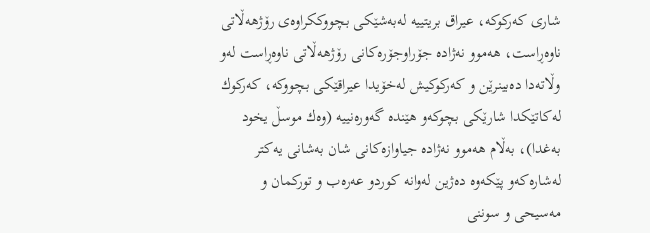شاری كه‌ركوكه‌، عیراق بریتییه‌ له‌به‌شێكی بچووككراوه‌ی رۆژهه‌ڵاتی ناوه‌ڕاست، هه‌موو نه‌ژاده‌ جۆراوجۆره‌كانی رۆژهه‌ڵاتی ناوه‌ڕاست له‌و وڵاته‌دا ده‌بینرێن و كه‌ركوكیش له‌خۆیدا عیراقێكی بچووكه‌، كه‌ركوك له‌كاتێكدا شارێكی بچوكه‌و هێنده‌ گه‌وره‌نییه‌ (وه‌ك موسڵ یخود به‌غدا)، به‌ڵام هه‌موو نه‌ژاده‌ جیاوازه‌كانی شان به‌شانی یه‌كتر له‌شاره‌كه‌و پێكه‌وه‌ ده‌ژین له‌وانه‌ كوردو عه‌ره‌ب و توركمان و مه‌سیحی و سوننی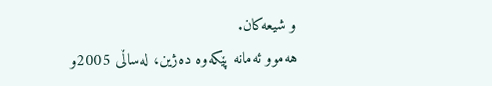و شیعه‌كان.
هه‌موو ئه‌مانه‌ پێكه‌وه‌ ده‌ژین، له‌ساڵی 2005و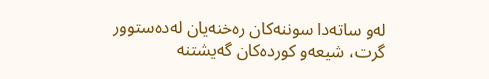له‌و ساته‌دا سوننه‌كان ره‌خنه‌یان له‌ده‌ستوور گرت، شیعه‌و كورده‌كان گه‌یشتنه‌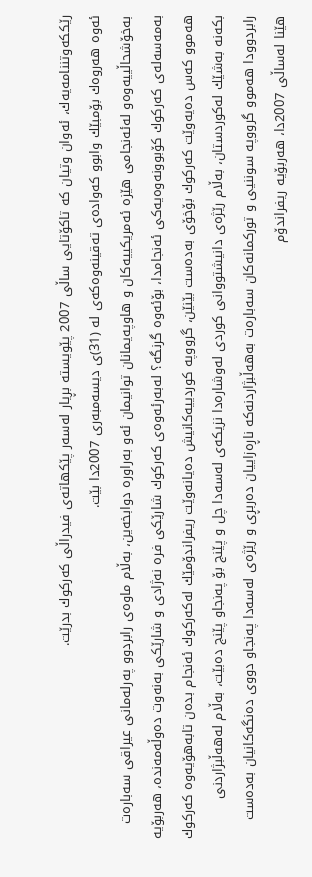رێككه‌وتننامه‌یه‌ك، ئه‌وان وتیان كه‌ تاكۆتایی ساڵی 2007 پێویسته‌ بڕیار له‌سه‌ر پێكهاته‌ی فیدراڵی كه‌ركوك بدرێت.
ئه‌وه‌ هه‌روه‌ك بۆمبێك وابوو كه‌واده‌ی ته‌قینه‌وه‌كه‌ی له‌ (31)ی دیسه‌مبه‌ری 2007دا بێت.
به‌خۆشحاڵییه‌وه‌و له‌ئه‌نجامی هێزه‌ ئه‌مریكییه‌كان و هاوپه‌یمانان توانیمان ئه‌و به‌راوره‌ دوابخه‌ین، به‌ڵام ماوه‌ی‌ رابردوو په‌رله‌مانی عیراقی سه‌باره‌ت به‌مه‌سه‌له‌ی كه‌ركوك كۆبوونه‌وه‌یه‌كی ئه‌نجامدا، بۆئه‌وه‌ گرنگه‌؟ له‌به‌رئه‌وه‌ی كه‌ركوك شارێكی فره‌ نه‌ژادی و شارێكی به‌نه‌وت ده‌وڵه‌مه‌نده‌، هه‌ربۆیه‌ هه‌موو كه‌س ده‌یه‌وێت كه‌ركوك بۆخۆی به‌ده‌ست بێنێن، گرووپه‌ كوردییه‌كانیش ده‌یانه‌وێت ریفراندۆمێك له‌كه‌ركوك ئه‌نجام بده‌ن تابه‌هۆیه‌وه‌ كه‌ركوك بكه‌نه‌ به‌شێك له‌كوردستان، به‌ڵام رێژه‌ی دانیشتووانی كوردی له‌وشاره‌دا نزیكه‌ی له‌سه‌دا چل و پێنج بۆ په‌نجاو پێنج ده‌بێت، به‌ڵام له‌هه‌ڵبژاردنی رابردوودا هه‌موو گرووپه‌ سوننیی و توركمانه‌كان سه‌باره‌ت به‌هه‌ڵبژاردنه‌كه‌ ناڕه‌زاییان ده‌ربڕی و رێژه‌ی له‌سه‌دا په‌نجاو دووی ده‌نگه‌كانیان به‌ده‌ست هێنا له‌ساڵی 2007دا، هه‌ربۆیه‌ ریفراندۆم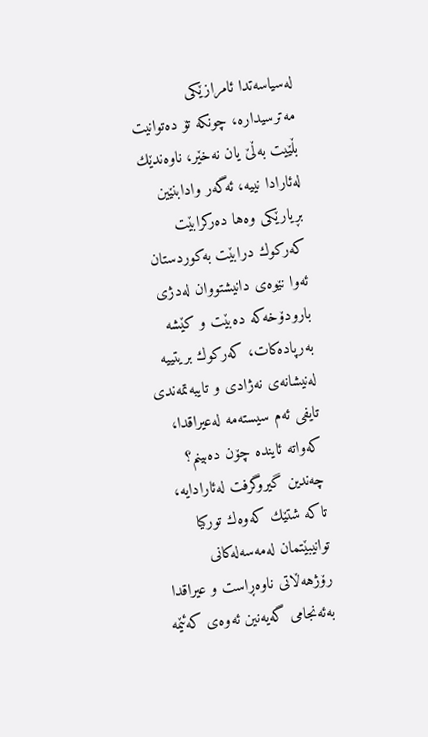له‌سیاسه‌تدا ئامرازێكی مه‌ترسیداره‌، چونكه‌ تۆ ده‌توانیت بڵێیت به‌ڵێ یان نه‌خێر، ناوه‌ندێك له‌ئارادا نییه‌، ئه‌گه‌ر وادابنێین بڕیارێكی وه‌ها ده‌ركرابێت كه‌ركوك درابێت به‌كوردستان ئه‌وا نێوه‌ی دانیشتووان له‌دژی بارودۆخه‌كه‌ ده‌بێت و كێشه‌ به‌رپاده‌كات، كه‌ركوك بریتییه‌ له‌نیشانه‌ی نه‌ژادی و تایبه‌تمه‌ندی تایفی ئه‌م سیسته‌مه‌ له‌عیراقدا، كه‌واته‌ ئاینده‌ چۆن ده‌بینم؟ چه‌ندین گیروگرفت له‌ئارادایه‌، تاكه‌ شتێك كه‌وه‌ك توركیا توانیبێتمان له‌مه‌سه‌له‌كانی رۆژهه‌ڵاتی ناوه‌ڕاست و عیراقدا به‌ئه‌نجامی گه‌یه‌نین ئه‌وه‌ی كه‌ئێمه‌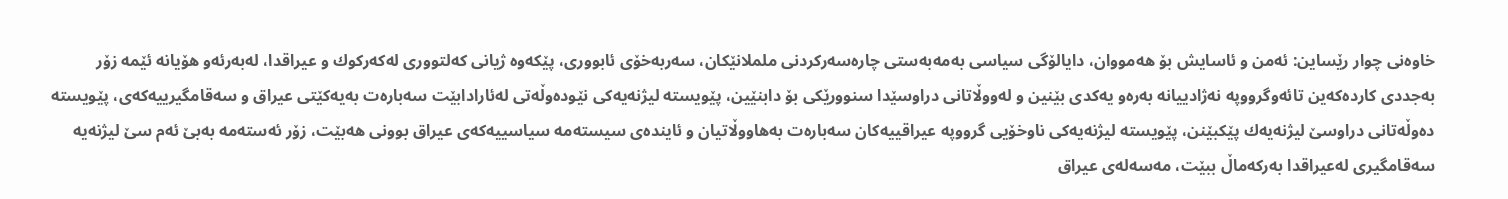خاوه‌نی چوار رێساین: ئه‌من و ئاسایش بۆ هه‌مووان، دایالۆگی سیاسی به‌مه‌به‌ستی چاره‌سه‌ركردنی ململانێكان، سه‌ربه‌خۆی ئابووری، پێكه‌وه‌ ژیانی‌ كه‌لتووری له‌كه‌ركوك و عیراقدا، له‌به‌رئه‌و هۆیانه‌ ئێمه‌ زۆر به‌جددی كارده‌كه‌ین تائه‌وگرووپه‌ نه‌ژادییانه‌ به‌ره‌و یه‌كدی بێنین و له‌ووڵاتانی دراوسێدا سنوورێكی بۆ دابنێین، پێویسته‌ لیژنه‌یه‌كی نێوده‌وڵه‌تی له‌ئارادابێت سه‌باره‌ت به‌یه‌كێتی عیراق و سه‌قامگیرییه‌كه‌ی، پێویسته‌ ده‌وڵه‌تانی دراوسێ لیژنه‌یه‌ك پێكبێنن، پێویسته‌ لیژنه‌یه‌كی ناوخۆیی گرووپه‌ عیراقییه‌كان سه‌باره‌ت به‌هاووڵاتیان و ئاینده‌ی سیسته‌مه‌ سیاسییه‌كه‌ی عیراق بوونی هه‌بێت، زۆر ئه‌سته‌مه‌ به‌بێ ئه‌م سێ لیژنه‌یه‌ سه‌قامگیری له‌عیراقدا به‌ركه‌ماڵ ببێت، مه‌سه‌له‌ی عیراق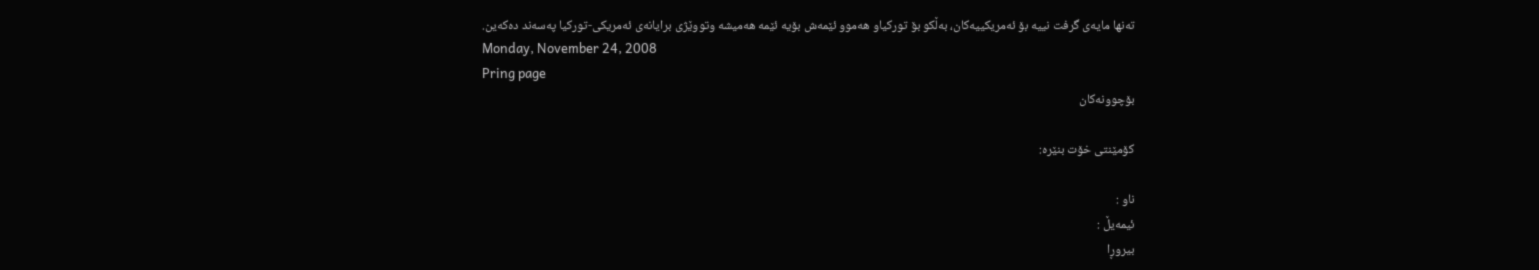ته‌نها مایه‌ی گرفت نییه‌ بۆ ئه‌مریكییه‌كان، به‌ڵكو بۆ توركیاو هه‌موو ئێمه‌ش بۆیه‌ ئێمه‌ هه‌میشه‌ وتووێژی برایانه‌ی ئه‌مریكی-توركیا په‌سه‌ند ده‌كه‌ین.
Monday, November 24, 2008
Pring page
بۆچوونه‌کان

کۆمێنتی خۆت بنێره‌:

ناو :
ئیمه‌یڵ :
بیروڕا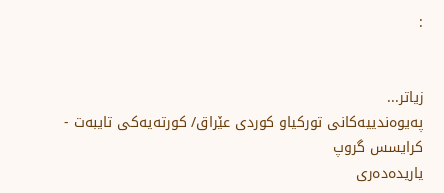:


زیاتر...
په‌یوه‌ندییه‌كانی توركیا‌و كوردی عێراق/ كورته‌یه‌كی تایبه‌ت - كرایسس گروپ
یاریده‌ده‌ری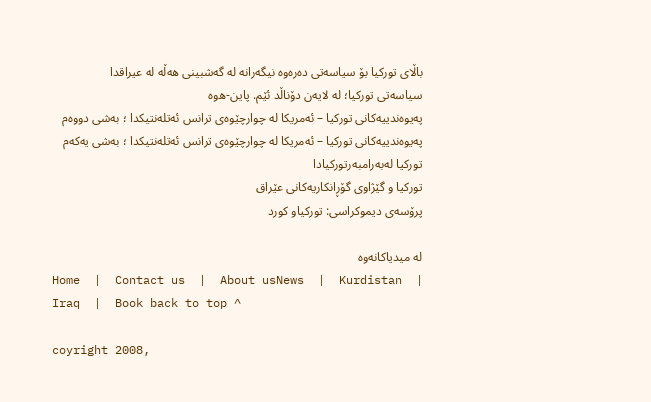باڵای توركیا بۆ سیاسه‌تی ده‌ره‌وه‌ نیگه‌رانه‌ له‌ گه‌شبینی هه‌ڵه‌ له‌ عیراقدا
سیاسه‌تی توركیا؛ له‌ لایه‌ن دۆناڵد ئێم. پاین-ه‌وه‌
په‌یوه‌ندییه‌کانی تورکیا – ئه‌مریکا له‌ چوارچێوه‌ی ترانس ئه‌تله‌نتیکدا ؛ به‌شی دووه‌م
په‌یوه‌ندییه‌کانی تورکیا – ئه‌مریکا له‌ چوارچێوه‌ی ترانس ئه‌تله‌نتیکدا ؛ به‌شی یه‌که‌م
توركیا له‌به‌رامبه‌رتوركیادا
توركیا و گێژاوی‌ گۆڕانكاریه‌كانی‌ عێراق
پرۆسه‌ی دیموکراسی: تورکیاو کورد

له‌ میدیاکانه‌وه‌
Home  |  Contact us  |  About usNews  |  Kurdistan  |  Iraq  |  Book back to top ^

coyright 2008,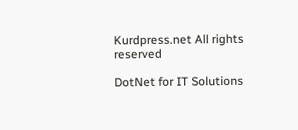Kurdpress.net All rights reserved

DotNet for IT Solutions